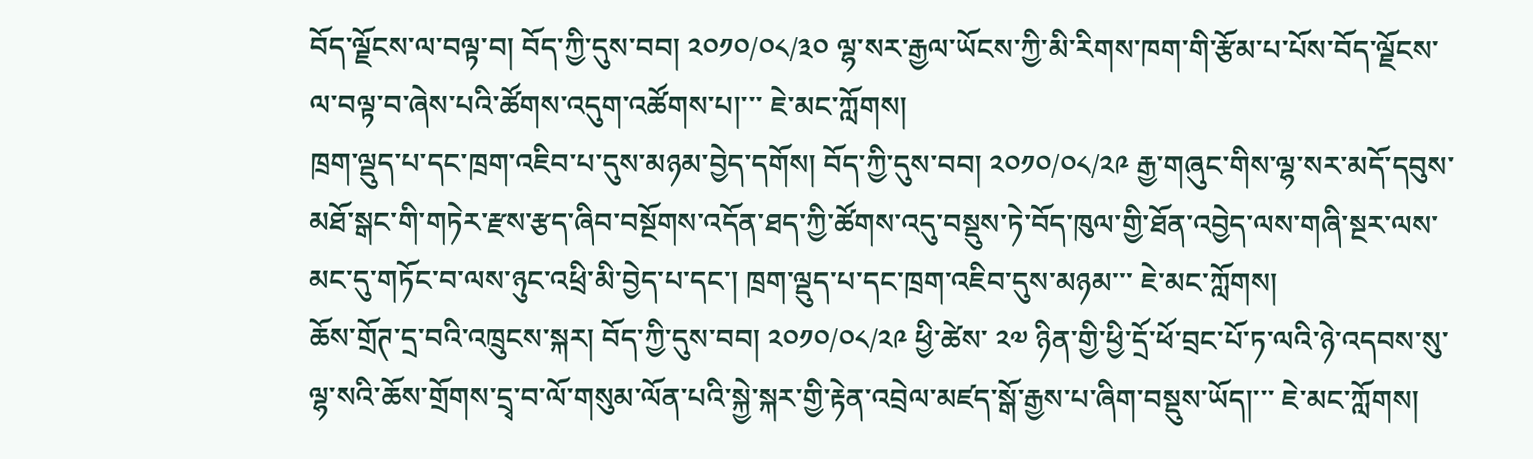བོད་ལྗོངས་ལ་བལྟ་བ། བོད་ཀྱི་དུས་བབ། ༢༠༡༠/༠༨/༣༠ ལྷ་སར་རྒྱལ་ཡོངས་ཀྱི་མི་རིགས་ཁག་གི་རྩོམ་པ་པོས་བོད་ལྗོངས་ལ་བལྟ་བ་ཞེས་པའི་ཚོགས་འདུག་འཚོགས་པ།་་་ ཇེ་མང་ཀློགས།
ཁྲག་ལྡུད་པ་དང་ཁྲག་འཇིབ་པ་དུས་མཉམ་བྱེད་དགོས། བོད་ཀྱི་དུས་བབ། ༢༠༡༠/༠༨/༢༩ རྒྱ་གཞུང་གིས་ལྷ་སར་མདོ་དབུས་མཐོ་སྒང་གི་གཏེར་རྫས་རྩད་ཞིབ་བསྔོགས་འདོན་ཐད་ཀྱི་ཚོགས་འདུ་བསྡུས་ཏེ་བོད་ཁུལ་གྱི་ཐོན་འབྱེད་ལས་གཞི་སྔར་ལས་མང་དུ་གཏོང་བ་ལས་ཉུང་འཕྲི་མི་བྱེད་པ་དང་། ཁྲག་ལྡུད་པ་དང་ཁྲག་འཇིབ་དུས་མཉམ་་་ ཇེ་མང་ཀློགས།
ཆོས་གྲོཊ་དྲ་བའི་འཁྲུངས་སྐར། བོད་ཀྱི་དུས་བབ། ༢༠༡༠/༠༨/༢༩ ཕྱི་ཚེས་ ༢༧ ཉིན་གྱི་ཕྱི་དྲོ་ཕོ་བྲང་པོ་ཏ་ལའི་ཉེ་འདབས་སུ་ལྷ་སའི་ཆོས་གྲོགས་དྲྭ་བ་ལོ་གསུམ་ལོན་པའི་སྐྱེ་སྐར་གྱི་རྟེན་འབྲེལ་མཛད་སྒོ་རྒྱས་པ་ཞིག་བསྡུས་ཡོད།་་་ ཇེ་མང་ཀློགས།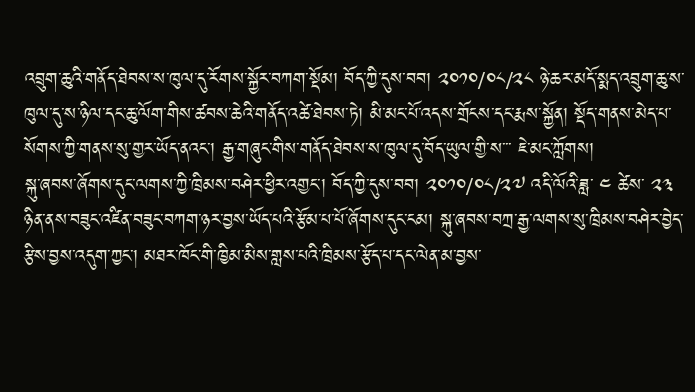འབྲུག་ཆུའི་གནོད་ཐེབས་ས་ཁུལ་དུ་རོགས་སྐྱོར་བཀག་སྡོམ། བོད་ཀྱི་དུས་བབ། ༢༠༡༠/༠༨/༢༨ ཉེ་ཆར་མདོ་སྨད་འབྲུག་ཆུ་ས་ཁུལ་དུ་ས་ཉིལ་དང་ཆུ་ལོག་གིས་ཚབས་ཆེའི་གནོད་འཚེ་ཐེབས་ཏེ། མི་མང་པོ་འདས་གྲོངས་དང་རྨས་སྐྱོན། སྡོད་གནས་མེད་པ་སོགས་ཀྱི་གནས་སུ་གྱར་ཡོད་ནའང་། རྒྱ་གཞུང་གིས་གནོད་ཐེབས་ས་ཁུལ་དུ་བོད་ཡུལ་གྱི་ས་་་ ཇེ་མང་ཀློགས།
སྐུ་ཞབས་ཞོགས་དུང་ལགས་ཀྱི་ཁྲིམས་བཤེར་ཕྱིར་འགྱང་། བོད་ཀྱི་དུས་བབ། ༢༠༡༠/༠༨/༢༧ འདི་ལོའི་ཟླ་ ༤ ཚེས་ ༢༣ ཉིན་ནས་བཟུང་འཛིན་བཟུང་བཀག་ཉར་བྱས་ཡོད་པའི་རྩོམ་པ་པོ་ཞོགས་དུང་ངམ། སྐུ་ཞབས་བཀྲ་རྒྱ་ལགས་སུ་ཁྲིམས་བཤེར་བྱེད་རྩིས་བྱས་འདུག་ཀྱང་། མཐར་ཁོང་གི་ཁྱིམ་མིས་གླས་པའི་ཁྲིམས་རྩོད་པ་དང་ལེན་མ་བྱས་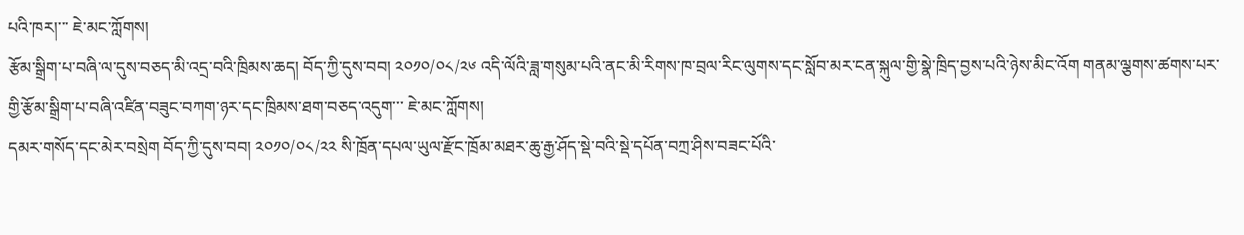པའི་ཁར།་་་ ཇེ་མང་ཀློགས།
རྩོམ་སྒྲིག་པ་བཞི་ལ་དུས་བཅད་མི་འདྲ་བའི་ཁྲིམས་ཆད། བོད་ཀྱི་དུས་བབ། ༢༠༡༠/༠༨/༢༦ འདི་ལོའི་ཟླ་གསུམ་པའི་ནང་མི་རིགས་ཁ་བྲལ་རིང་ལུགས་དང་སློབ་མར་ངན་སྐུལ་གྱི་སྣེ་ཁྲིད་བྱས་པའི་ཉེས་མིང་འོག གནམ་ལྕགས་ཚགས་པར་གྱི་རྩོམ་སྒྲིག་པ་བཞི་འཛིན་བཟུང་བཀག་ཉར་དང་ཁྲིམས་ཐག་བཅད་འདུག་་་ ཇེ་མང་ཀློགས།
དམར་གསོད་དང་མེར་བསྲེག བོད་ཀྱི་དུས་བབ། ༢༠༡༠/༠༨/༢༢ སི་ཁྲོན་དཔལ་ཡུལ་རྫོང་ཁྲོམ་མཐར་ཆུ་རྒྱ་ཤོད་སྡེ་བའི་སྡེ་དཔོན་བཀྲ་ཤིས་བཟང་པོའི་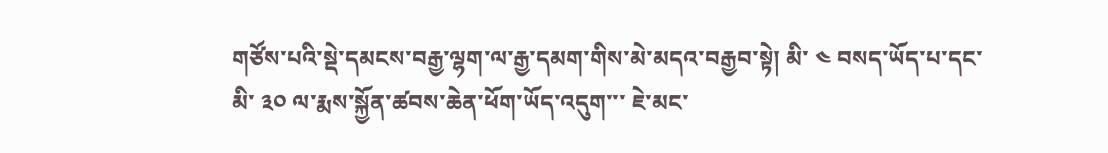གཙོས་པའི་སྡེ་དམངས་བརྒྱ་ལྷག་ལ་རྒྱ་དམག་གིས་མེ་མདའ་བརྒྱབ་སྟེ། མི་ ༤ བསད་ཡོད་པ་དང་མི་ ༣༠ ལ་རྨས་སྐྱོན་ཚབས་ཆེན་ཕོག་ཡོད་འདུག་་་ ཇེ་མང་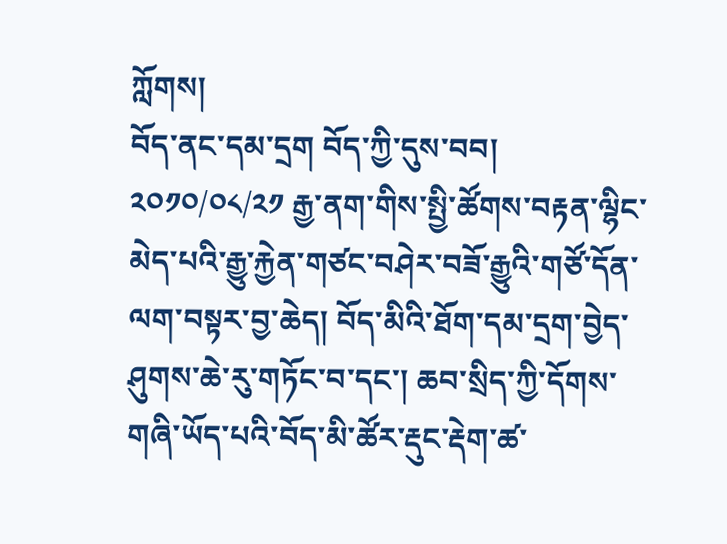ཀློགས།
བོད་ནང་དམ་དྲག བོད་ཀྱི་དུས་བབ། ༢༠༡༠/༠༨/༢༡ རྒྱ་ནག་གིས་སྤྱི་ཚོགས་བརྟན་ལྷིང་མེད་པའི་རྒྱུ་རྐྱེན་གཙང་བཤེར་བཟོ་རྒྱུའི་གཙོ་དོན་ལག་བསྟར་བྱ་ཆེད། བོད་མིའི་ཐོག་དམ་དྲག་བྱེད་ཤུགས་ཆེ་རུ་གཏོང་བ་དང་། ཆབ་སྲིད་ཀྱི་དོགས་གཞི་ཡོད་པའི་བོད་མི་ཚོར་རྡུང་རྡེག་ཚ་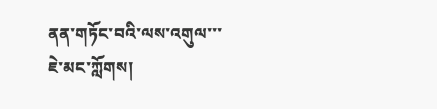ནན་གཏོང་བའི་ལས་འགུལ་་་ ཇེ་མང་ཀློགས།